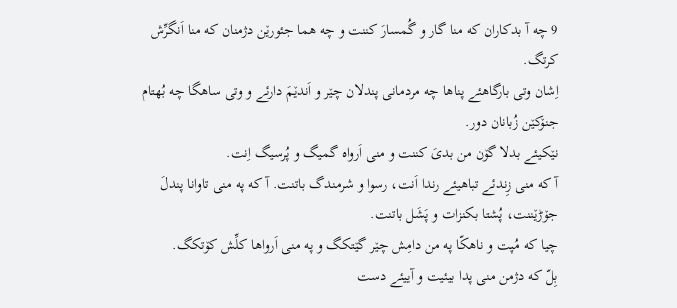9 چه آ بدکاران که منا گار و گُمسارَ کننت و چه هما جئورێن دژمنان که منا اَنگرِّش کرتگ.
اِشان وتی بارگاهئے پناها چه مردمانی پندلان چێر و اَندێمَ دارئے و وتی ساهگا چه بُهتام جنۆکێن زُبانان دور.
نێکیئے بدلا گۆن من بدیَ کننت و منی اَرواه گمیگ و پُرسیگ اِنت.
آ که منی زِندئے تباهیئے رندا اَنت، رسوا و شرمندگ باتنت. آ که په منی تاوانا پندلَ جۆڑێننت، پُشتا بکنزات و پَشَل باتنت.
چیا که مُپت و ناهکّا په من دامِش چێر گێتکگ و په منی اَرواها کلِّش کۆتکگ.
بِلّ که دژمن منی پدا بیئیت و آییئے دست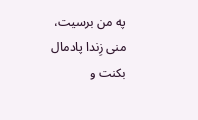په من برسیت، منی زِندا پادمال بکنت و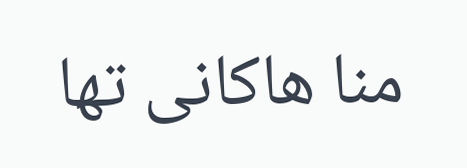منا هاکانی تها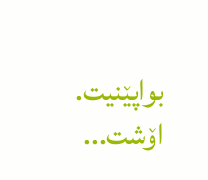بواپێنیت. اۆشت...